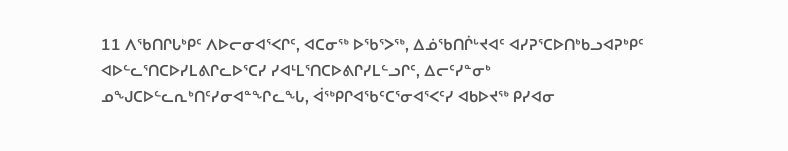11 ᐱᖃᑎᒋᒐᒃᑭᑦ ᐱᐅᓕᓂᐊᕐᐸᒋᑦ, ᐊᑕᓂᖅ ᐅᖃᕐᐳᖅ, ᐃᓅᖃᑎᒌᒡᔪᐊᑦ ᐊᓯᕈᕐᑕᐅᑎᒃᑲᓗᐊᕈᒃᑭᑦ ᐊᐅᓪᓚᕐᑎᑕᐅᓯᒪᕕᒋᓚᐅᕐᑕᓯ ᓯᐊᒻᒪᕐᑎᑕᐅᕕᒋᓯᒪᓪᓗᒋᑦ, ᐃᓕᑦᓯᓐᓂᒃ ᓄᖑᑕᐅᓪᓚᕆᒃᑎᑦᓯᓂᐊᓐᖏᓚᖓ, ᐋᖅᑭᒋᐊᖃᑦᑕᕐᓂᐊᕐᐸᑦᓯ ᐊᑲᐅᔪᖅ ᑭᓯᐊᓂ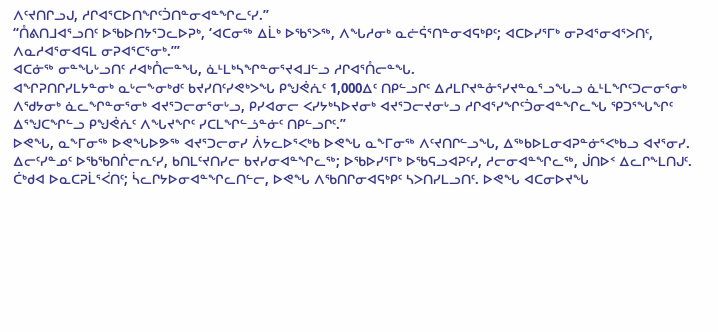ᐱᑦᔪᑎᒋᓗᒍ, ᓱᒋᐊᕐᑕᐅᑎᖏᑦᑑᑎᓐᓂᐊᓐᖏᓚᑦᓯ.”
“ᑍᕕᑎᒧᐊᕐᓗᑎᑦ ᐅᖃᐅᑎᔭᕐᑐᓚᐅᕈᒃ, ‘ᐊᑕᓂᖅ ᐃᒫᒃ ᐅᖃᕐᐳᖅ, ᐱᖓᓱᓂᒃ ᓇᓖᕌᕐᑎᓐᓂᐊᕋᒃᑭᑦ; ᐊᑕᐅᓯᕐᒥᒃ ᓂᕈᐊᕐᓂᐊᕐᐳᑎᑦ, ᐱᓇᓱᐊᕐᓂᐊᕋᒪ ᓂᕈᐊᕐᑕᕐᓂᒃ.’”
ᐊᑕᓃᖅ ᓂᓐᖓᒡᓗᑎᑦ ᓱᐊᒃᑍᓕᓐᖓ, ᓈᒻᒪᒃᓴᖏᓐᓂᕐᔪᐊᒧᓪᓗ ᓱᒋᐊᕐᑍᓕᓐᖓ.
ᐊᖏᕈᑎᒋᓯᒪᔭᓐᓂᒃ ᓇᒡᓕᖕᓂᒃᑯᑦ ᑲᔪᓯᑎᑦᓯᕙᒃᐳᖓ ᑭᖑᕚᕇᑦ 1,000ᐃᑦ ᑎᑭᓪᓗᒋᑦ ᐃᓱᒪᒋᔪᓐᓁᕐᓯᔪᓐᓇᕐᓗᖓᓗ ᓈᒻᒪᖏᑦᑐᓕᓂᕐᓂᒃ ᐱᖁᔭᓂᒃ ᓈᓚᖏᓐᓂᕐᓂᒃ ᐊᔪᕐᑐᓕᓂᕐᓂᒡᓗ, ᑭᓯᐊᓂᓕ ᐸᓯᔭᒃᓴᐅᔪᓂᒃ ᐊᔪᕐᑐᓕᔪᓂᒡᓗ ᓱᒋᐊᕐᓯᖏᑦᑑᓂᐊᓐᖏᓚᖓ ᕿᑐᕐᖓᖏᑦ ᐃᕐᖑᑕᖏᓪᓗ ᑭᖑᕚᕇᑦ ᐱᖓᔪᖏᑦ ᓯᑕᒪᖏᓪᓘᓐᓃᑦ ᑎᑭᓪᓗᒋᑦ.”
ᐅᕙᖓ, ᓇᖕᒥᓂᖅ ᐅᕙᖓᐅᕗᖅ ᐊᔪᕐᑐᓕᓂᓯ ᐲᔭᓚᐅᕐᐸᒃᑲ ᐅᕙᖓ ᓇᖕᒥᓂᖅ ᐱᑦᔪᑎᒋᓪᓗᖓ, ᐃᖅᑲᐅᒪᓂᐊᕈᓐᓃᕐᐸᒃᑲᓗ ᐊᔪᕐᓂᓯ.
ᐃᓕᑦᓯᓐᓄᑦ ᐅᖃᖃᑎᒌᓕᕆᑦᓯ, ᑲᑎᒪᑦᔪᑎᓯᓕ ᑲᔪᓯᓂᐊᓐᖏᓚᖅ; ᐅᖃᐅᓯᕐᒥᒃ ᐅᖃᕋᓗᐊᕈᑦᓯ, ᓱᓕᓂᐊᓐᖏᓚᖅ, ᒎᑎᐅᑉ ᐃᓚᒋᖕᒪᑎᒍᑦ.
ᑖᒃᑯᐊ ᐅᓇᑕᕈᒫᕐᐹᑎᑦ; ᓵᓚᒋᔭᐅᓂᐊᓐᖏᓚᑎᓪᓕ, ᐅᕙᖓ ᐱᖃᑎᒋᓂᐊᕋᒃᑭᑦ ᓴᐳᑎᓯᒪᓗᑎᑦ. ᐅᕙᖓ ᐊᑕᓂᐅᔪᖓ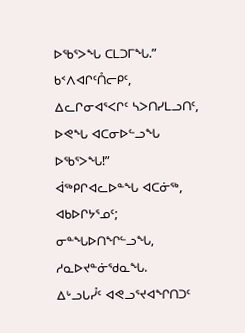ᐅᖃᕐᐳᖓ ᑕᒪᑐᒥᖓ.”
ᑲᑉᐱᐊᒋᑦᑍᓕᑭᑦ, ᐃᓚᒋᓂᐊᕐᐸᒋᑦ ᓴᐳᑎᓯᒪᓗᑎᑦ, ᐅᕙᖓ ᐊᑕᓂᐅᓪᓗᖓ ᐅᖃᕐᐳᖓ!”
ᐋᖅᑭᒋᐊᓚᐅᓐᖓ ᐊᑕᓃᖅ, ᐊᑲᐅᒋᔭᕐᓄᑦ; ᓂᓐᖓᐅᑎᖏᓪᓗᖓ, ᓱᓇᐅᔪᓐᓃᖁᓇᖓ.
ᐃᒡᓗᒐᓮᑦ ᐊᕙᓗᕐᔪᐊᖏᑎᑐᑦ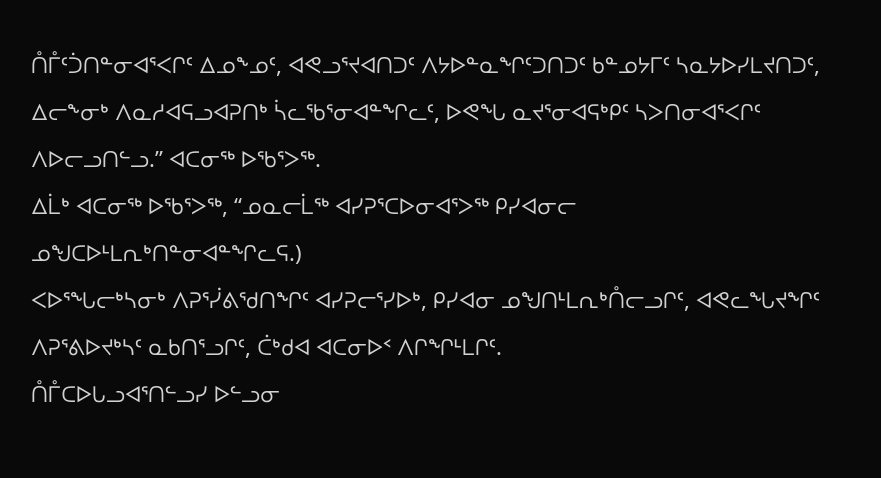ᑍᒤᑦᑑᑎᓐᓂᐊᕐᐸᒋᑦ ᐃᓄᖕᓄᑦ, ᐊᕙᓗᕐᔪᐊᑎᑐᑦ ᐱᔭᐅᓐᓇᖏᑦᑐᑎᑐᑦ ᑲᓐᓄᔭᒥᑦ ᓴᓇᔭᐅᓯᒪᔪᑎᑐᑦ, ᐃᓕᖕᓂᒃ ᐱᓇᓱᐊᕋᓗᐊᕈᑎᒃ ᓵᓚᖃᕐᓂᐊᓐᖏᓚᑦ, ᐅᕙᖓ ᓇᔪᕐᓂᐊᕋᒃᑭᑦ ᓴᐳᑎᓂᐊᕐᐸᒋᑦ ᐱᐅᓕᓗᑎᓪᓗ.” ᐊᑕᓂᖅ ᐅᖃᕐᐳᖅ.
ᐃᒫᒃ ᐊᑕᓂᖅ ᐅᖃᕐᐳᖅ, “ᓄᓇᓕᒫᖅ ᐊᓯᕈᕐᑕᐅᓂᐊᕐᐳᖅ ᑭᓯᐊᓂᓕ ᓄᖑᑕᐅᒻᒪᕆᒃᑎᓐᓂᐊᓐᖏᓚᕋ.)
ᐸᐅᕐᖓᓕᒃᓴᓂᒃ ᐱᕈᕐᓰᕕᖁᑎᖏᑦ ᐊᓯᕈᓕᕐᓯᐅᒃ, ᑭᓯᐊᓂ ᓄᖑᑎᒻᒪᕆᒃᑍᓕᓗᒋᑦ, ᐊᕙᓚᖓᔪᖏᑦ ᐱᕈᕐᕕᐅᔪᒃᓴᑦ ᓇᑲᑎᕐᓗᒋᑦ, ᑖᒃᑯᐊ ᐊᑕᓂᐅᑉ ᐱᒋᖏᒻᒪᒋᑦ.
ᑍᒤᑕᐅᒐᓗᐊᕐᑎᓪᓗᓯ ᐅᓪᓗᓂ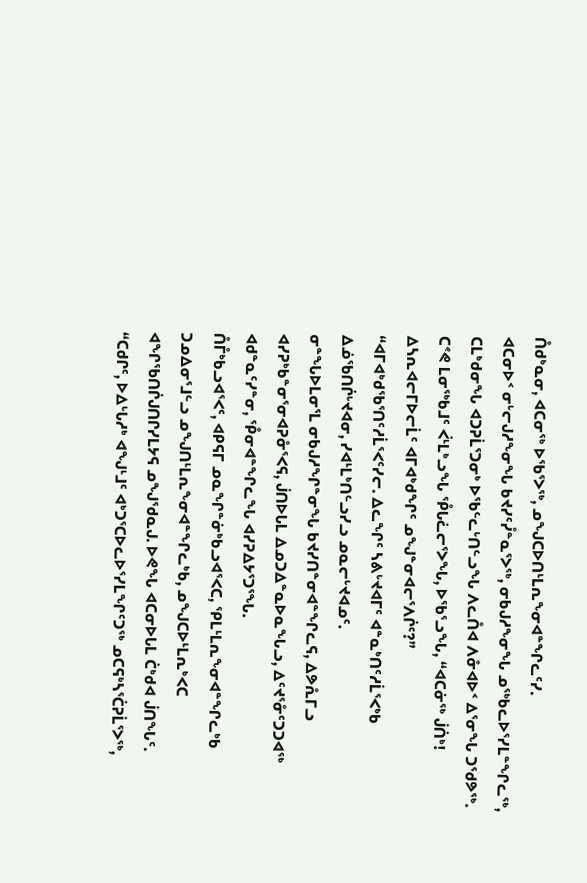ᑍᑯᒃᓇᓂ, ᐊᑕᓂᖅ ᐅᖃᕐᐳᖅ, ᓄᖑᑕᐅᑎᒻᒪᕆᖕᓂᐊᓐᖏᓚᑦᓯ.
ᐊᑕᓂᐅᑉ ᓂᒡᓕᒍᓱᖕᓂᖓ ᑲᔪᓯᑦᓮᓐᓇᕐᐳᖅ, ᓂᑲᒍᓱᖕᓂᖓ ᓄᖅᑲᓚᐅᕐᓯᒪᓐᖏᓚᖅ,
ᑕᒪᒃᑯᓂᖓ ᐊᑐᕈᒫᕐᑐᓂᒃ ᐅᖃᓪᓚᒡᑎᓪᓗᖓ ᐱᓚᑍᐊ ᐱᓁᐊᐅᑉ ᐃᕐᓂᖓ ᑐᖁᕗᖅ. ᑕᕝᕙ ᒪᓂᖅᑲᒧᑦ ᐹᒻᒪᒃᓗᖓ ᕾᒐᓛᓕᕐᐳᖓ, ᐅᖃᕐᓗᖓ, “ᐊᑕᓃᖅ ᒎᑏᒃ! ᐃᓴᕆᐊᓕᒥᐅᓕᒫᑦ ᐊᒥᐊᒃᑯᖏᑦ ᓄᖑᓐᓂᐊᓕᕐᐱᒌᑦ?”
“ᐊᒥᐊᒃᑯᖃᕐᑎᑦᓱᒫᕐᐸᑦᓯᓕ. ᐃᓚᖏᑦ ᓴᕕᒡᔪᐊᒥᑦ ᐊᓐᓇᒃᑎᑦᓱᒫᕐᐸᒃᑲ ᐃᓅᖃᑎᒌᒡᔪᐊᓂ, ᓯᐊᒻᒪᒃᑎᓪᓗᓯᓗ ᓄᓇᓕᒡᔪᐊᓄᑦ.
ᓂᓐᖓᐅᒪᓂᕐᒪ ᓂᑲᒍᓱᖏᓐᓂᖓ ᑲᔪᓯᑎᓐᓂᐊᓐᖏᓚᕋ, ᐃᕗᕅᒥᓗ ᐊᓯᕈᒃᑲᓐᓂᕐᓂᐊᕈᓁᕐᐸᕋ, ᒎᑎᐅᒐᒪ ᐃᓄᑐᐃᓐᓇᐅᓇᖓᓗ, ᐃᑦᔪᕐᓁᑦᑐᑐᐊᖅ ᐊᑯᓐᓇᑦᓯᓐᓂ, ᕾᓂᐊᓐᖏᓚᖓ ᐊᓯᕈᐃᔭᕐᑐᕐᖓ.
ᑍᒤᒃᑲᓗᐊᕐᐸᑦ, ᐊᑭᕋᒥ ᓄᓇᖏᓐᓃᒃᑲᓗᐊᕐᐸᑕ, ᕿᒪᒻᒪᕆᖕᓂᐊᓐᖏᓚᒃᑲ ᑐᓄᐃᓂᕐᒧᓪᓗ ᓄᖑᑎᒻᒪᕆᖕᓂᐊᓐᖏᓚᒃᑲ, ᓄᖑᑕᐅᒻᒪᕆᒃᐸᑕ ᐊᖏᖃᑎᒌᒍᑎᒋᓯᒪᔭᕋ ᓄᖑᖁᓇᒍ. ᐅᕙᖓ ᐊᑕᓂᐅᒐᒪ ᑖᒃᑯᐊ ᒎᑎᖓᑦ.
“ᑕᑯᒋᑦ, ᐅᐃᒡᒐᓱᒃ ᐊᖑᒻᒧᑦ ᐊᒃᑐᕐᑕᐅᓚᐅᕐᓯᒪᖏᑦᑐᖅ ᓄᑕᕋᒃᓴᕐᑖᕈᒫᕐᐳᖅ,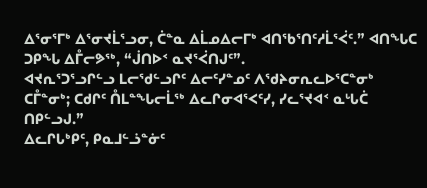ᐃᕐᓂᕐᒥᒃ ᐃᕐᓂᔪᒫᕐᓗᓂ, ᑖᓐᓇ ᐃᒫᓄᐃᓕᒥᒃ ᐊᑎᖃᕐᑎᑦᓱᒫᕐᐹᑦ.” ᐊᑎᖓᑕ ᑐᑭᖓ ᐃᒤᓕᕗᖅ, “ᒎᑎᐅᑉ ᓇᔪᕐᐹᑎᒍᑦ”.
ᐊᔪᕆᕐᑐᕐᓗᒋᓪᓗ ᒪᓕᖁᓪᓗᒋᑦ ᐃᓕᑦᓯᓐᓄᑦ ᐱᖁᔨᓂᕆᓚᐅᕐᑕᓐᓂᒃ ᑕᒤᓐᓂᒃ; ᑕᑯᒋᑦ ᑍᒪᓐᖓᓕᒫᖅ ᐃᓚᒋᓂᐊᕐᐸᑦᓯ, ᓯᓚᕐᔪᐊᑉ ᓇᒡᒐᑖ ᑎᑭᓪᓗᒍ.”
ᐃᓚᒋᒐᒃᑭᑦ, ᑭᓇᒧᓪᓘᓐᓃᑦ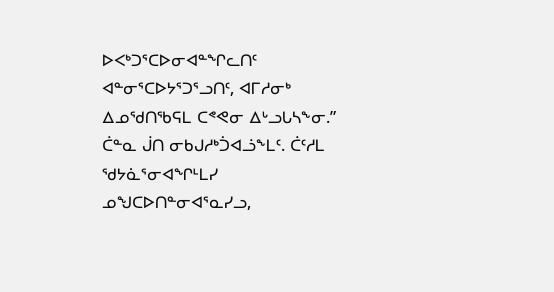ᐅᐸᒃᑐᕐᑕᐅᓂᐊᓐᖏᓚᑎᑦ ᐊᓐᓂᕐᑕᐅᔭᕐᑐᕐᓗᑎᑦ, ᐊᒥᓱᓂᒃ ᐃᓄᖁᑎᖃᕋᒪ ᑕᕝᕙᓂ ᐃᒡᓗᒐᓴᖕᓂ.”
ᑖᓐᓇ ᒎᑎ ᓂᑲᒍᓱᒃᑑᐊᓘᖕᒪᑦ. ᑖᑦᓱᒪ ᖁᔭᓈᕐᓂᐊᖏᒻᒪᓯ ᓄᖑᑕᐅᑎᓐᓂᐊᕐᓇᓯᓗ,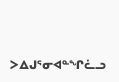ᐳᐃᒍᕐᓂᐊᓐᖏᓛᓗ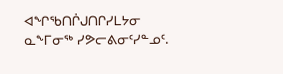ᐊᖏᖃᑎᒌᒍᑎᒋᓯᒪᔭᓂ ᓇᖕᒥᓂᖅ ᓯᕗᓕᕕᓂᑦᓯᓐᓄᑦ.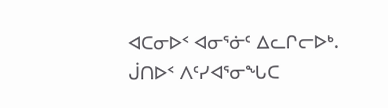ᐊᑕᓂᐅᑉ ᐊᓂᕐᓃᑦ ᐃᓚᒋᓕᐅᒃ. ᒎᑎᐅᑉ ᐱᑦᓯᐊᕐᓂᖓᑕ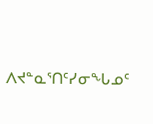ᐱᔪᓐᓇᕐᑎᑦᓯᓂᖓᓄᑦ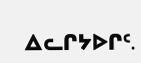ᐃᓚᒋᔭᐅᒋᑦ.